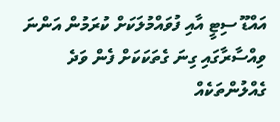އައްޑޫ ސިޓީ އާއި ފުވައްމުލަކަށް ކުރަމުން އަންނަ ވިއްސާރާގައި ގިނަ ގެތަކަކަށް ފެން ވަދެ ގެއްލުންތަކެއް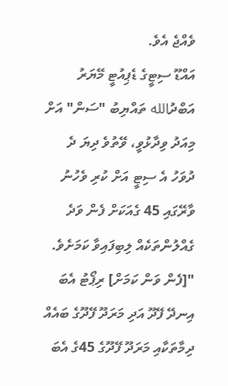ވެއްޖެ އެވެ.
އައްޑޫ ސިޓީގެ ޑެޕިއުޓީ މޭޔަރު އަބްދުالله ތައްޔިބު "ސަން" އަށް މިއަދު ވިދާޅުވީ، ވޭތުވެ ދިޔަ ދެ ދުވަހު އެ ސިޓީ އަށް ކުރި ވެހުނު ވާރޭގައި 45 ގެއަކަށް ފެން ވަދެ ގެއްލުންތަކެއް ލިބިފައިވާ ކަމަށެވެ.
"[ފެން ވަން ކަމަށް] ރިޕޯޓު އެބަ އިނދޭ ފޭދޫ އަދި މަރަދޫ ފޭދޫގެ ބައެއް ދިމާތަކާއި މަރަދޫ ފޭދޫގެ 45ގެ އެބަ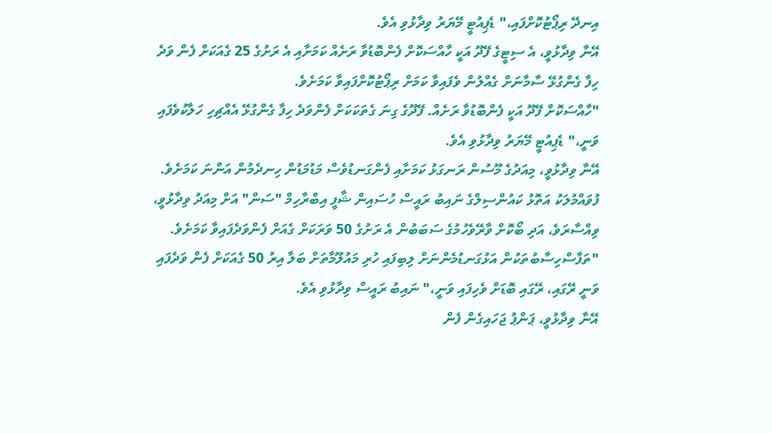އިނދޭ ރިޕޯޓުކޮށްފައި،" ޑެޕިއުޓީ މޭޔަރު ވިދާޅުވި އެވެ.
އޭނާ ވިދާޅުވީ، އެ ސިޓީގެ ފޭދޫ އަކީ ހާއްސަކޮށް ފެންބޮޑުވާ ރަށެއް ކަމަށާއި އެ ރަށުގެ 25 ގެއަކަށް ފެން ވަދެ ހިފާ ގެންގުޅޭ ސާމާނަށް ގެއްލުން ވެފައިވާ ކަމަށް ރިޕޯޓުކޮށްފައިވާ ކަމަށެވެ.
"ހާއްސަކޮށް ފޭދޫ އަކީ ފެންބޮޑުވާ ރަށެއް. ފޭދޫގެ ގިނަ ގެތަކަކަށް ފެންވަދެ ހިފާ ގެންގުޅޭ އެއްޗިހި ހަލާކުވެފައި ވަނީ،" ޑެޕިއުޓީ މޭޔަރު ވިދާޅުވި އެވެ.
އޭނާ ވިދާޅުވީ، މިއަދުގެ މޫސުން ރަނގަޅު ކަމަށާއި ފެންގަނޑުވެސް މަޑުމަޑުން ހިނދެމުން އަންނަ ކަމަށެވެ.
ފުވައްމުލަކު އަތޮޅު ކައުންސިލްގެ ނައިބު ރައީސް ހުސައިން ޝާފީ އިބްރާހިމް "ސަން" އަށް މިއަދު ވިދާޅުވީ، ވިއްސާރަވެ، އަދި ބޯކޮށް ވާރޭވެހުމުގެ ސަބަބުން އެ ރަށުގެ 50 ވަރަކަށް ގެއަށް ފެންވަދެފައިވާ ކަމަށެވެ.
"ތަފާސްހިސާބުތަކުން އަޅުގަނޑުމެންނަށް ލިބިފައި ހުރި މައުލޫމާތަށް ބަލާ އިރު 50 ގެއަކަށް ފެން ވަދެފައި ވަނީ ރޭގައި، ރޭގައި ބޮޑަށް ވެހިފައި ވަނީ،" ނައިބު ރައީސް ވިދާޅުވި އެވެ.
އޭނާ ވިދާޅުވީ، ޕަންޕު ޖަހައިގެން ފެން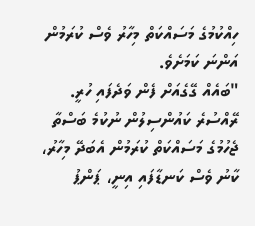ހިއްކުމުގެ މަސައްކަތް މިހާރު ވެސް ކުރަމުން އަންނަ ކަމަށެވެ.
"ބައެއް ގޭގެއަށް ފެން ވަދެފައި ހުރީ. ރޭއްސުރެ ކައުންސިލުން ނުކުމެ ބަސްތާ ޖެހުމުގެ މަސައްކަތް ކުރަމުން އެބަދޭ މިހާރު، ކާނު ވެސް ކަނޑާފައި އިނީ، ޕަންޕު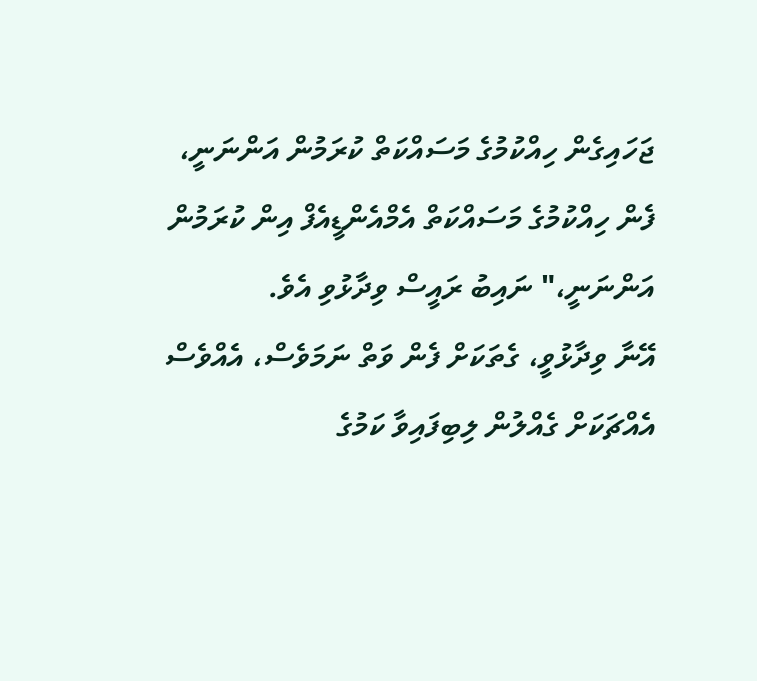ޖަހައިގެން ހިއްކުމުގެ މަސައްކަތް ކުރަމުން އަންނަނީ، ފެން ހިއްކުމުގެ މަސައްކަތް އެމްއެންޑީއެފް އިން ކުރަމުން އަންނަނީ،" ނައިބު ރައީސް ވިދާޅުވި އެވެ.
އޭނާ ވިދާޅުވީ، ގެތަކަށް ފެން ވަތް ނަމަވެސް، އެއްވެސް އެއްޗަކަށް ގެއްލުން ލިބިފައިވާ ކަމުގެ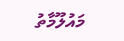މައުލޫމާތު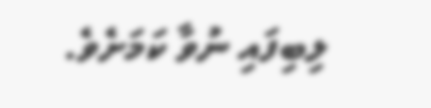ލިބިފައި ނުވާ ކަމަށެވެ.